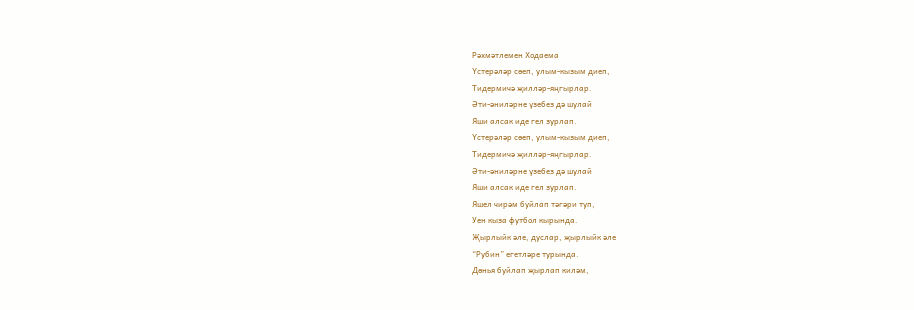Рәхмәтлемен Ходаема
Үстерәләр сөеп, улым-кызым диеп,
Тидермичә җилләр-яңгырлар.
Әти-әниләрне үзебез дә шулай
Яши алсак иде гел зурлап.
Үстерәләр сөеп, улым-кызым диеп,
Тидермичә җилләр-яңгырлар.
Әти-әниләрне үзебез дә шулай
Яши алсак иде гел зурлап.
Яшел чирәм буйлап тәгәри туп,
Уен кыза футбол кырында.
Җырлыйк әле, дуслар, җырлыйк әле
“Рубин” егетләре турында.
Дөнья буйлап җырлап киләм,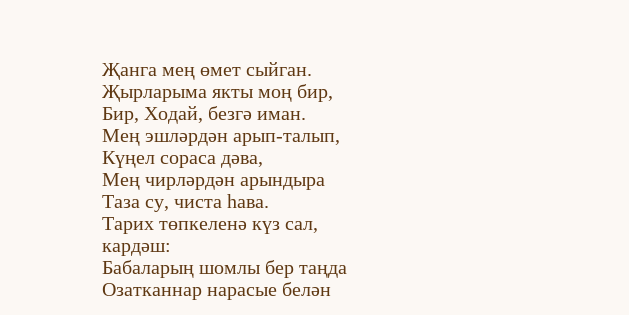Җанга мең өмет сыйган.
Җырларыма якты моң бир,
Бир, Ходай, безгә иман.
Мең эшләрдән арып-талып,
Күңел сораса дәва,
Мең чирләрдән арындыра
Таза су, чиста һава.
Тарих төпкеленә күз сал, кардәш:
Бабаларың шомлы бер таңда
Озатканнар нарасые белән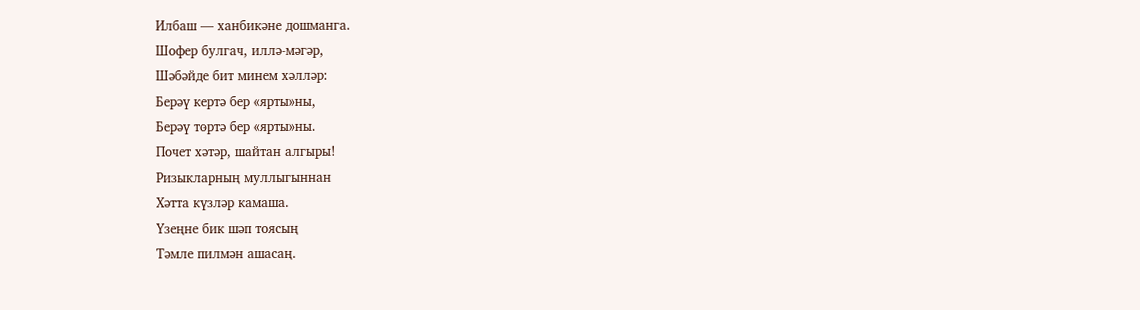Илбаш — ханбикәне дошманга.
Шофер булгач, иллә-мәгәр,
Шәбәйде бит минем хәлләр:
Берәү кертә бер «ярты»ны,
Берәү тѳртә бер «ярты»ны.
Почет хәтәр, шайтан алгыры!
Ризыкларның муллыгыннан
Хәтта күзләр камаша.
Үзеңне бик шәп тоясың
Тәмле пилмән ашасаң.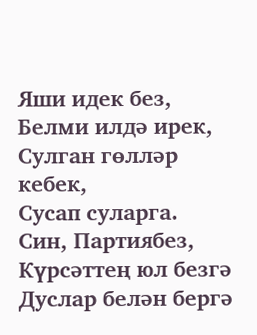Яши идек без,
Белми илдә ирек,
Сулган гөлләр кебек,
Сусап суларга.
Син, Партиябез,
Күрсәттең юл безгә
Дуслар белән бергә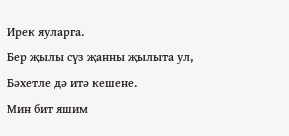Ирек яуларга.
Бер җылы сүз җанны җылыта ул,
Бәхетле дә итә кешене.
Мин бит яшим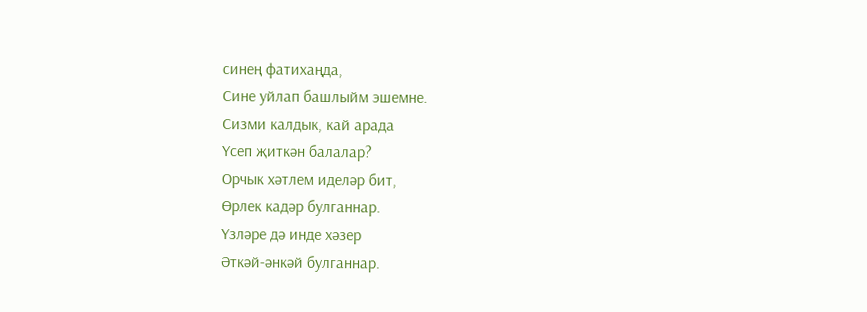синең фатихаңда,
Сине уйлап башлыйм эшемне.
Сизми калдык, кай арада
Үсеп җиткән балалар?
Орчык хәтлем иделәр бит,
Өрлек кадәр булганнар.
Үзләре дә инде хәзер
Әткәй-әнкәй булганнар.